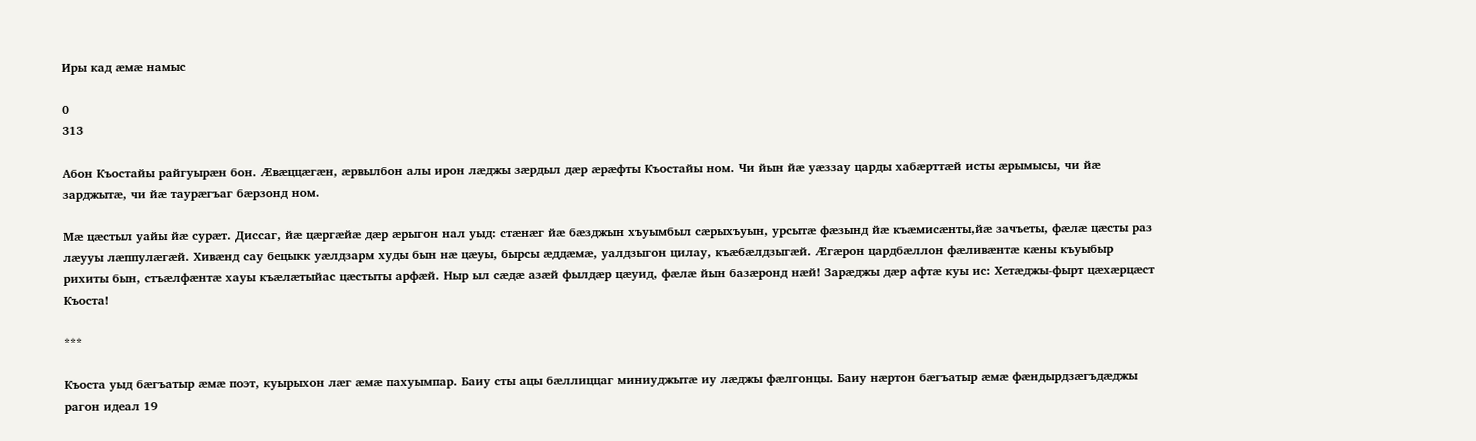Иры кад æмæ намыс

0
313

Абон Къостайы райгуырæн бон. Æвæццæгæн, æрвылбон алы ирон лæджы зæрдыл дæр æрæфты Къостайы ном. Чи йын йæ уæззау царды хабæрттæй исты æрымысы, чи йæ зарджытæ, чи йæ таурæгъаг бæрзонд ном.

Мæ цæстыл уайы йæ сурæт. Диссаг, йæ цæргæйæ дæр æрыгон нал уыд: стæнæг йæ бæзджын хъуымбыл сæрыхъуын, урсытæ фæзынд йæ къæмисæнты,йæ зачъеты, фæлæ цæсты раз лæууы лæппулæгæй. Хивæнд сау бецыкк уæлдзарм худы бын нæ цæуы, бырсы æддæмæ, уалдзыгон цилау, къæбæлдзыгæй. Æгæрон цардбæллон фæливæнтæ кæны къуыбыр рихиты бын, стъæлфæнтæ хауы къæлæтыйас цæстыты арфæй. Ныр ыл сæдæ азæй фылдæр цæуид, фæлæ йын базæронд нæй! Зарæджы дæр афтæ куы ис: Хетæджы-фырт цæхæрцæст Къоста!

***

Къоста уыд бæгъатыр æмæ поэт, куырыхон лæг æмæ пахуымпар. Баиу сты ацы бæллиццаг миниуджытæ иу лæджы фæлгонцы. Баиу нæртон бæгъатыр æмæ фæндырдзæгъдæджы рагон идеал 19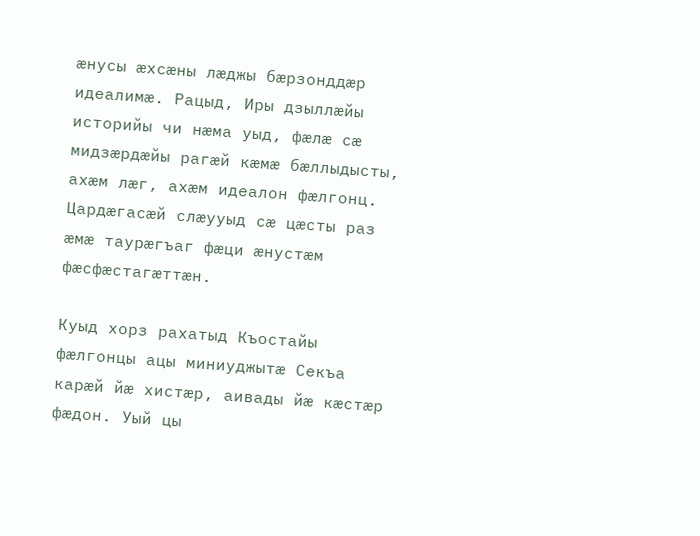æнусы æхсæны лæджы бæрзонддæр идеалимæ. Рацыд, Иры дзыллæйы историйы чи нæма уыд, фæлæ сæ мидзæрдæйы рагæй кæмæ бæллыдысты, ахæм лæг, ахæм идеалон фæлгонц. Цардæгасæй слæууыд сæ цæсты раз æмæ таурæгъаг фæци æнустæм фæсфæстагæттæн.

Куыд хорз рахатыд Къостайы фæлгонцы ацы миниуджытæ Секъа карæй йæ хистæр, аивады йæ кæстæр фæдон. Уый цы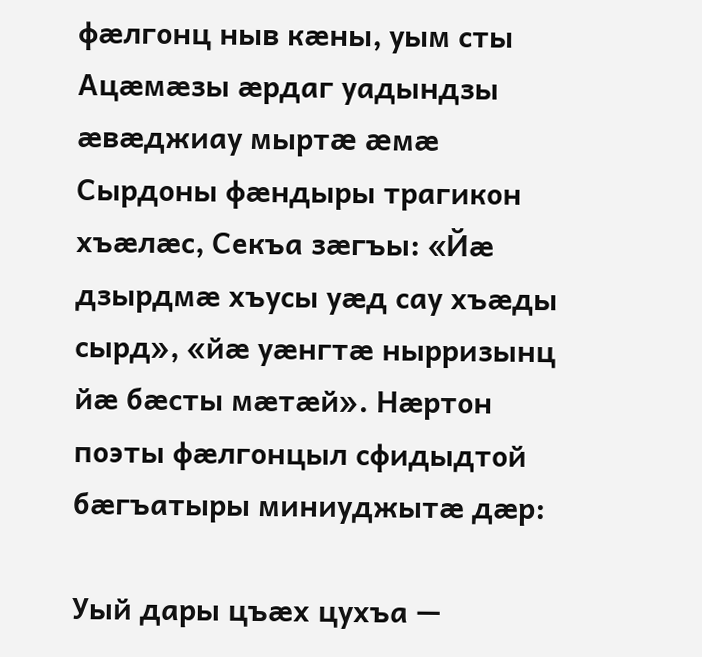фæлгонц ныв кæны, уым сты Ацæмæзы æрдаг уадындзы æвæджиау мыртæ æмæ Сырдоны фæндыры трагикон хъæлæс, Секъа зæгъы: «Йæ дзырдмæ хъусы уæд сау хъæды сырд», «йæ уæнгтæ нырризынц йæ бæсты мæтæй». Нæртон поэты фæлгонцыл сфидыдтой бæгъатыры миниуджытæ дæр:

Уый дары цъæх цухъа —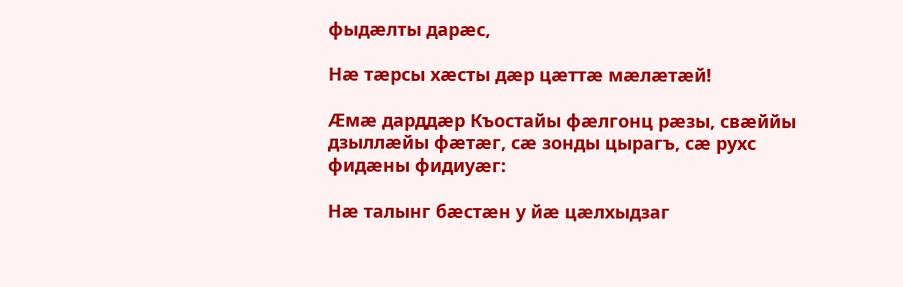фыдæлты дарæс,

Нæ тæрсы хæсты дæр цæттæ мæлæтæй!

Æмæ дарддæр Къостайы фæлгонц рæзы, свæййы дзыллæйы фæтæг, сæ зонды цырагъ, сæ рухс фидæны фидиуæг:

Нæ талынг бæстæн у йæ цæлхыдзаг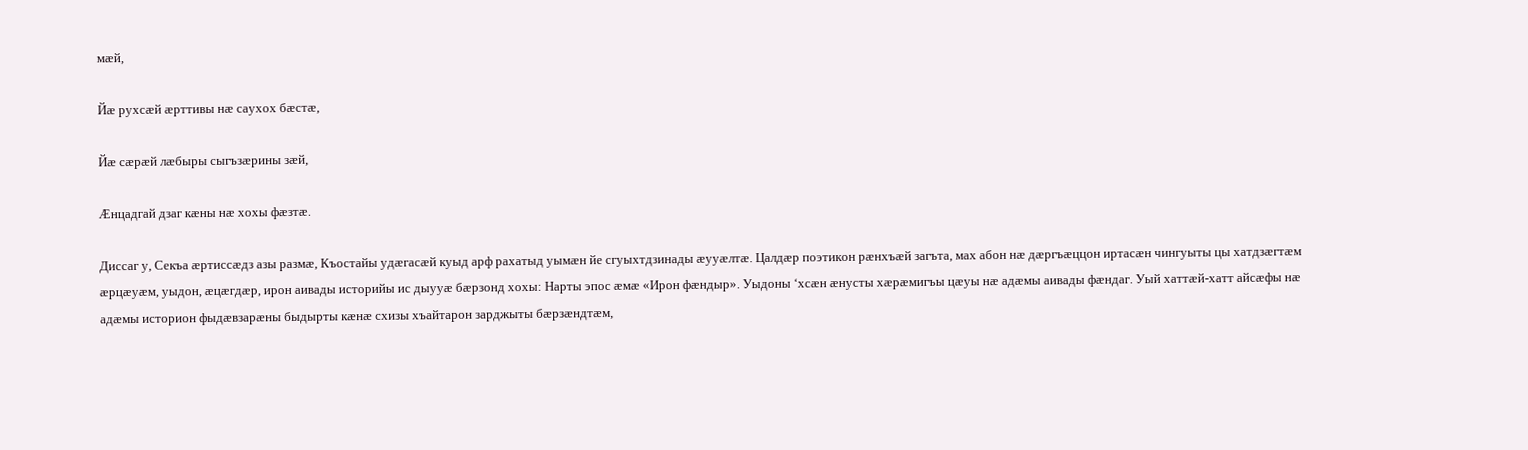мæй,

Йæ рухсæй æрттивы нæ саухох бæстæ,

Йæ сæрæй лæбыры сыгъзæрины зæй,

Æнцадгай дзаг кæны нæ хохы фæзтæ.

Диссаг у, Секъа æртиссæдз азы размæ, Къостайы удæгасæй куыд арф рахатыд уымæн йе сгуыхтдзинады æууæлтæ. Цалдæр поэтикон рæнхъæй загъта, мах абон нæ дæргъæццон иртасæн чингуыты цы хатдзæгтæм æрцæуæм, уыдон, æцæгдæр, ирон аивады историйы ис дыууæ бæрзонд хохы: Нарты эпос æмæ «Ирон фæндыр». Уыдоны ‘хсæн æнусты хæрæмигъы цæуы нæ адæмы аивады фæндаг. Уый хаттæй-хатт айсæфы нæ адæмы историон фыдæвзарæны быдырты кæнæ схизы хъайтарон зарджыты бæрзæндтæм,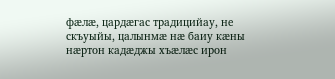фæлæ, цардæгас традицийау, не скъуыйы, цалынмæ нæ баиу кæны нæртон кадæджы хъæлæс ирон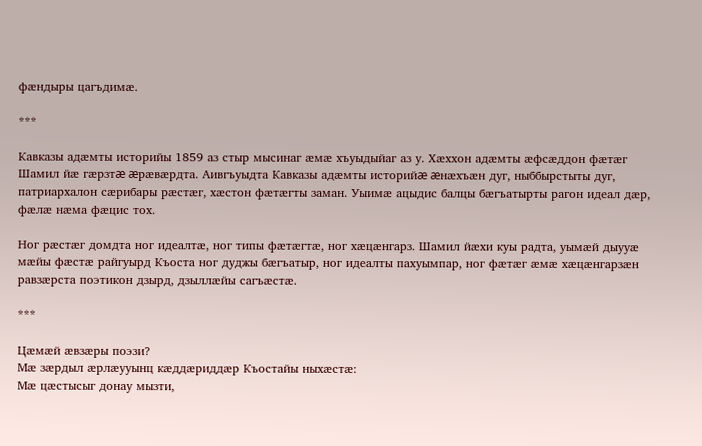фæндыры цагъдимæ.

***

Кавказы адæмты историйы 1859 аз стыр мысинаг æмæ хъуыдыйаг аз у. Хæххон адæмты æфсæддон фæтæг Шамил йæ гæрзтæ æрæвæрдта. Аивгъуыдта Кавказы адæмты историйæ æнæхъæн дуг, ныббырстыты дуг, патриархалон сæрибары рæстæг, хæстон фæтæгты заман. Уыимæ ацыдис балцы бæгъатырты рагон идеал дæр, фæлæ нæма фæцис тох.

Ног рæстæг домдта ног идеалтæ, ног типы фæтæгтæ, ног хæцæнгарз. Шамил йæхи куы радта, уымæй дыууæ мæйы фæстæ райгуырд Къоста ног дуджы бæгъатыр, ног идеалты пахуымпар, ног фæтæг æмæ хæцæнгарзæн равзæрста поэтикон дзырд, дзыллæйы сагъæстæ.

***

Цæмæй æвзæры поэзи?
Мæ зæрдыл æрлæууынц кæддæриддæр Къостайы ныхæстæ:
Мæ цæстысыг донау мызти,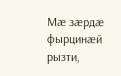Мæ зæрдæ фырцинæй рызти,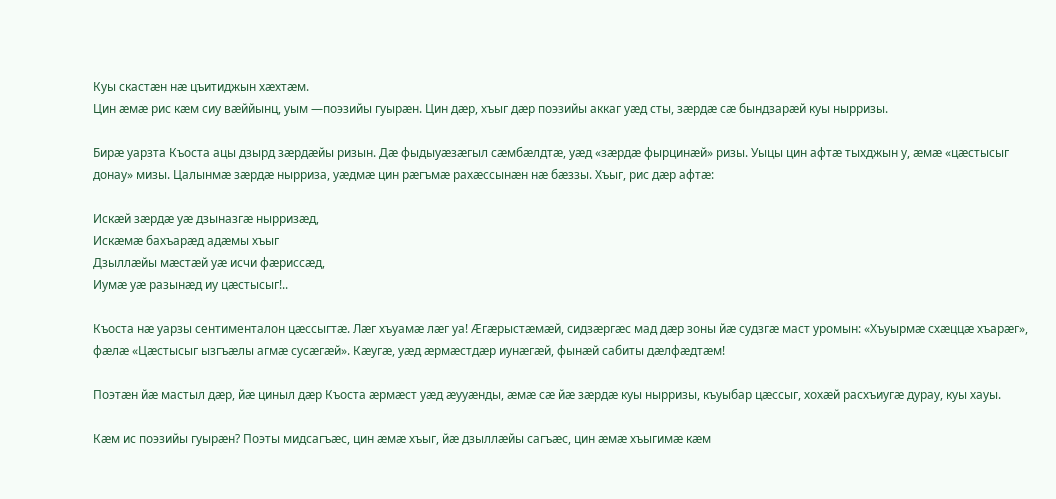Куы скастæн нæ цъитиджын хæхтæм.
Цин æмæ рис кæм сиу вæййынц, уым —поэзийы гуырæн. Цин дæр, хъыг дæр поэзийы аккаг уæд сты, зæрдæ сæ бындзарæй куы нырризы.

Бирæ уарзта Къоста ацы дзырд зæрдæйы ризын. Дæ фыдыуæзæгыл сæмбæлдтæ, уæд «зæрдæ фырцинæй» ризы. Уыцы цин афтæ тыхджын у, æмæ «цæстысыг донау» мизы. Цалынмæ зæрдæ нырриза, уæдмæ цин рæгъмæ рахæссынæн нæ бæззы. Хъыг, рис дæр афтæ:

Искæй зæрдæ уæ дзыназгæ нырризæд,
Искæмæ бахъарæд адæмы хъыг
Дзыллæйы мæстæй уæ исчи фæриссæд,
Иумæ уæ разынæд иу цæстысыг!..

Къоста нæ уарзы сентименталон цæссыгтæ. Лæг хъуамæ лæг уа! Æгæрыстæмæй, сидзæргæс мад дæр зоны йæ судзгæ маст уромын: «Хъуырмæ схæццæ хъарæг», фæлæ «Цæстысыг ызгъæлы агмæ сусæгæй». Кæугæ, уæд æрмæстдæр иунæгæй, фынæй сабиты дæлфæдтæм!

Поэтæн йæ мастыл дæр, йæ циныл дæр Къоста æрмæст уæд æууæнды, æмæ сæ йæ зæрдæ куы нырризы, къуыбар цæссыг, хохæй расхъиугæ дурау, куы хауы.

Кæм ис поэзийы гуырæн? Поэты мидсагъæс, цин æмæ хъыг, йæ дзыллæйы сагъæс, цин æмæ хъыгимæ кæм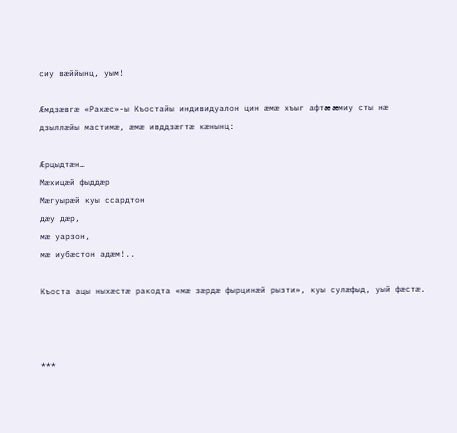сиу вæййынц, уым!

Æмдзæвгæ «Ракæс»-ы Къостайы индивидуалон цин æмæ хъыг афтæ æмиу сты нæ дзыллæйы мастимæ, æмæ ивддзæгтæ кæнынц:

Æрцыдтæн…
Мæхицæй фыддæр
Мæгуырæй куы ссардтон
дæу дæр,
мæ уарзон,
мæ иубæстон адæм!..

Къоста ацы ныхæстæ ракодта «мæ зæрдæ фырцинæй рызти», куы сулæфыд, уый фæстæ.



***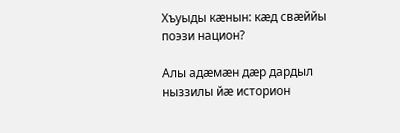Хъуыды кæнын: кæд свæййы поэзи национ?

Алы адæмæн дæр дардыл ныззилы йæ историон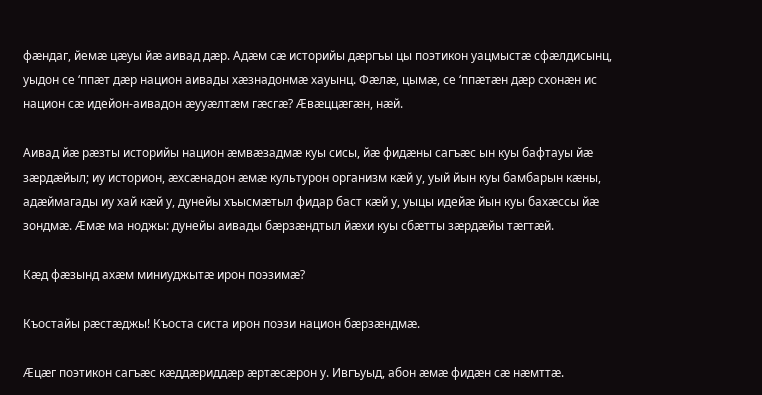фæндаг, йемæ цæуы йæ аивад дæр. Адæм сæ историйы дæргъы цы поэтикон уацмыстæ сфæлдисынц, уыдон се ‘ппæт дæр национ аивады хæзнадонмæ хауынц. Фæлæ, цымæ, се ‘ппæтæн дæр схонæн ис национ сæ идейон-аивадон æууæлтæм гæсгæ? Æвæццæгæн, нæй.

Аивад йæ рæзты историйы национ æмвæзадмæ куы сисы, йæ фидæны сагъæс ын куы бафтауы йæ зæрдæйыл; иу историон, æхсæнадон æмæ культурон организм кæй у, уый йын куы бамбарын кæны, адæймагады иу хай кæй у, дунейы хъысмæтыл фидар баст кæй у, уыцы идейæ йын куы бахæссы йæ зондмæ. Æмæ ма ноджы: дунейы аивады бæрзæндтыл йæхи куы сбæтты зæрдæйы тæгтæй.

Кæд фæзынд ахæм миниуджытæ ирон поэзимæ?

Къостайы рæстæджы! Къоста систа ирон поэзи национ бæрзæндмæ.

Æцæг поэтикон сагъæс кæддæриддæр æртæсæрон у. Ивгъуыд, абон æмæ фидæн сæ нæмттæ.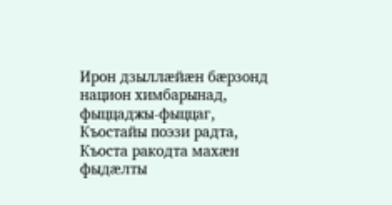Ирон дзыллæйæн бæрзонд национ химбарынад, фыццаджы-фыццаг, Къостайы поэзи радта, Къоста ракодта махæн фыдæлты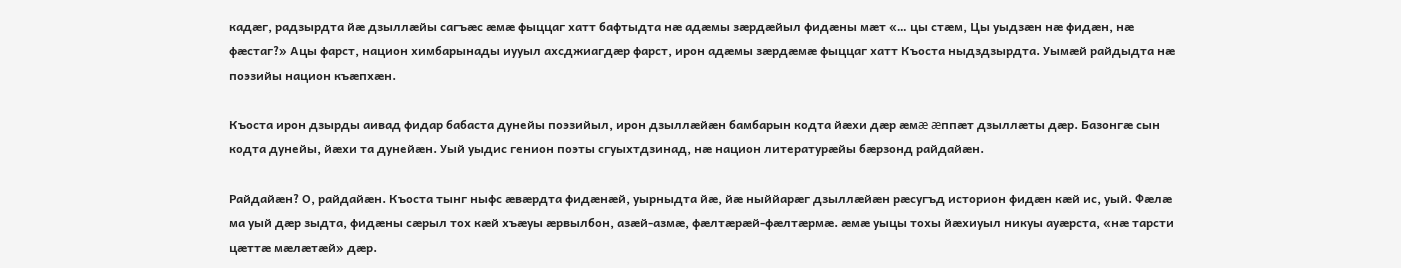кадæг, радзырдта йæ дзыллæйы сагъæс æмæ фыццаг хатт бафтыдта нæ адæмы зæрдæйыл фидæны мæт «… цы стæм, Цы уыдзæн нæ фидæн, нæ фæстаг?» Ацы фарст, национ химбарынады иууыл ахсджиагдæр фарст, ирон адæмы зæрдæмæ фыццаг хатт Къоста ныдздзырдта. Уымæй райдыдта нæ поэзийы национ къæпхæн.

Къоста ирон дзырды аивад фидар бабаста дунейы поэзийыл, ирон дзыллæйæн бамбарын кодта йæхи дæр æмæ æппæт дзыллæты дæр. Базонгæ сын кодта дунейы, йæхи та дунейæн. Уый уыдис генион поэты сгуыхтдзинад, нæ национ литературæйы бæрзонд райдайæн.

Райдайæн? О, райдайæн. Къоста тынг ныфс æвæрдта фидæнæй, уырныдта йæ, йæ ныййарæг дзыллæйæн рæсугъд историон фидæн кæй ис, уый. Фæлæ ма уый дæр зыдта, фидæны сæрыл тох кæй хъæуы æрвылбон, азæй-азмæ, фæлтæрæй-фæлтæрмæ. æмæ уыцы тохы йæхиуыл никуы ауæрста, «нæ тарсти цæттæ мæлæтæй» дæр.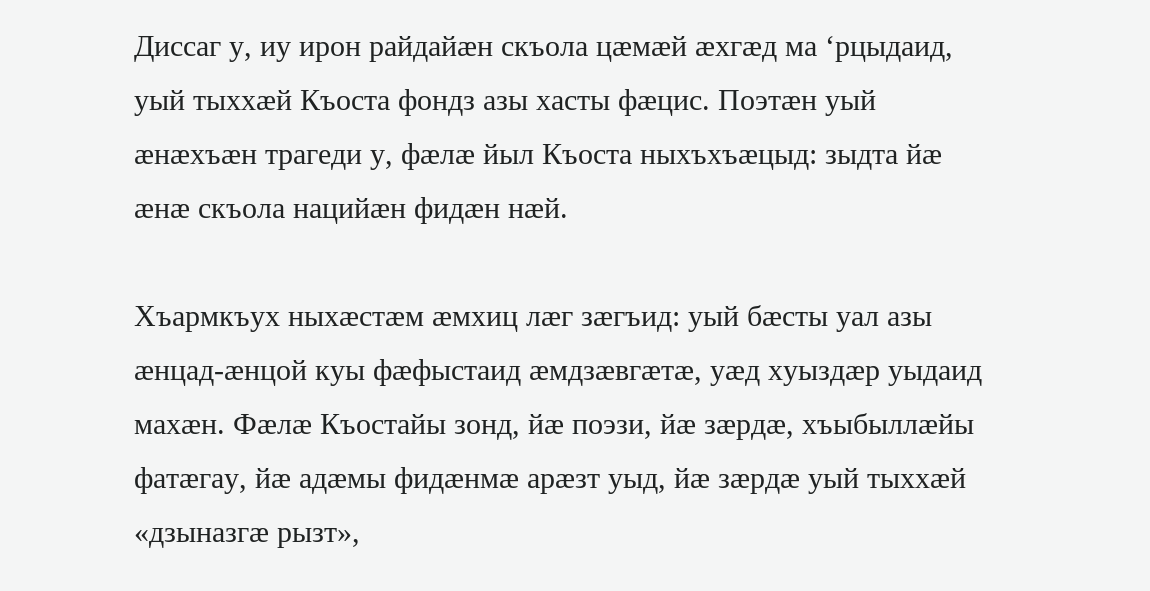Диссаг у, иу ирон райдайæн скъола цæмæй æхгæд ма ‘рцыдаид, уый тыххæй Къоста фондз азы хасты фæцис. Поэтæн уый æнæхъæн трагеди у, фæлæ йыл Къоста ныхъхъæцыд: зыдта йæ æнæ скъола нацийæн фидæн нæй.

Хъармкъух ныхæстæм æмхиц лæг зæгъид: уый бæсты уал азы æнцад-æнцой куы фæфыстаид æмдзæвгæтæ, уæд хуыздæр уыдаид махæн. Фæлæ Къостайы зонд, йæ поэзи, йæ зæрдæ, хъыбыллæйы фатæгау, йæ адæмы фидæнмæ арæзт уыд, йæ зæрдæ уый тыххæй «дзыназгæ рызт»,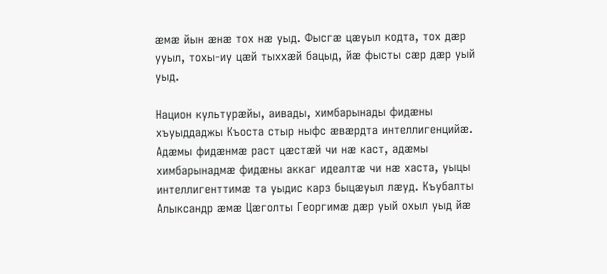æмæ йын æнæ тох нæ уыд. Фысгæ цæуыл кодта, тох дæр ууыл, тохы-иу цæй тыххæй бацыд, йæ фысты сæр дæр уый уыд.

Национ культурæйы, аивады, химбарынады фидæны хъуыддаджы Къоста стыр ныфс æвæрдта интеллигенцийæ. Адæмы фидæнмæ раст цæстæй чи нæ каст, адæмы химбарынадмæ фидæны аккаг идеалтæ чи нæ хаста, уыцы интеллигенттимæ та уыдис карз быцæуыл лæуд. Къубалты Алыксандр æмæ Цæголты Георгимæ дæр уый охыл уыд йæ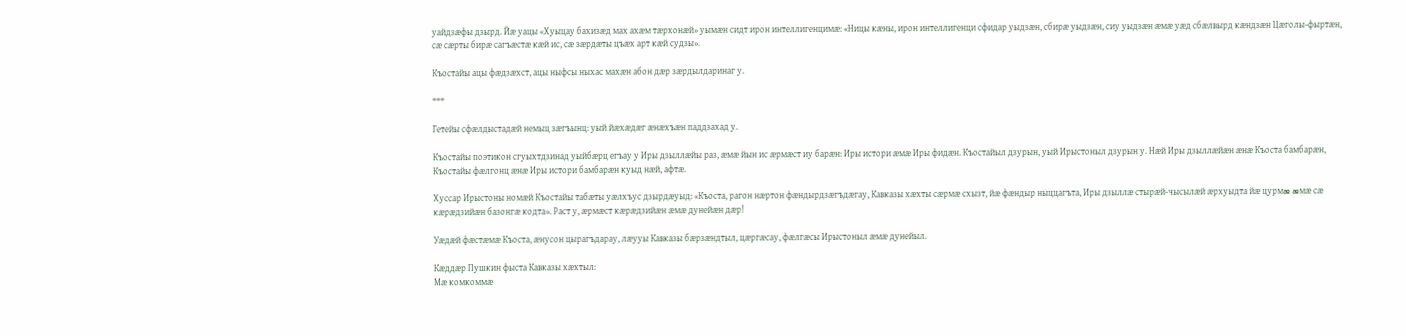уайдзæфы дзырд. Йæ уацы «Хуыцау бахизæд мах ахæм тæрхонæй» уымæн сидт ирон интеллигенцимæ: «Ницы кæны, ирон интеллигенци сфидар уыдзæн, сбирæ уыдзæн, сиу уыдзæн æмæ уæд сбæлвырд кæндзæн Цæголы-фыртæн, сæ сæрты бирæ сагъæстæ кæй ис, сæ зæрдæты цъæх арт кæй судзы».

Къостайы ацы фæдзæхст, ацы ныфсы ныхас махæн абон дæр зæрдылдаринаг у.

***

Гетейы сфæлдыстадæй немыц зæгъынц: уый йæхæдæг æнæхъæн паддзахад у.

Къостайы поэтикон сгуыхтдзинад уыйбæрц егъау у Иры дзыллæйы раз, æмæ йын ис æрмæст иу барæн: Иры истори æмæ Иры фидæн. Къостайыл дзурын, уый Ирыстоныл дзурын у. Нæй Иры дзыллæйæн æнæ Къоста бамбарæн, Къостайы фæлгонц æнæ Иры истори бамбарæн куыд нæй, афтæ.

Хуссар Ирыстоны номæй Къостайы табæты уæлхъус дзырдæуыд: «Къоста, рагон нæртон фæндырдзæгъдæгау, Кавказы хæхты сæрмæ схызт, йæ фæндыр ныццагъта, Иры дзыллæ стырæй-чысылæй æрхуыдта йæ цурмæ æмæ сæ кæрæдзийæн базонгæ кодта». Раст у, æрмæст кæрæдзийæн æмæ дунейæн дæр!

Уæдæй фæстæмæ Къоста, æнусон цырагъдарау, лæууы Кавказы бæрзæндтыл, цæргæсау, фæлгæсы Ирыстоныл æмæ дунейыл.

Кæддæр Пушкин фыста Кавказы хæхтыл:
Мæ комкоммæ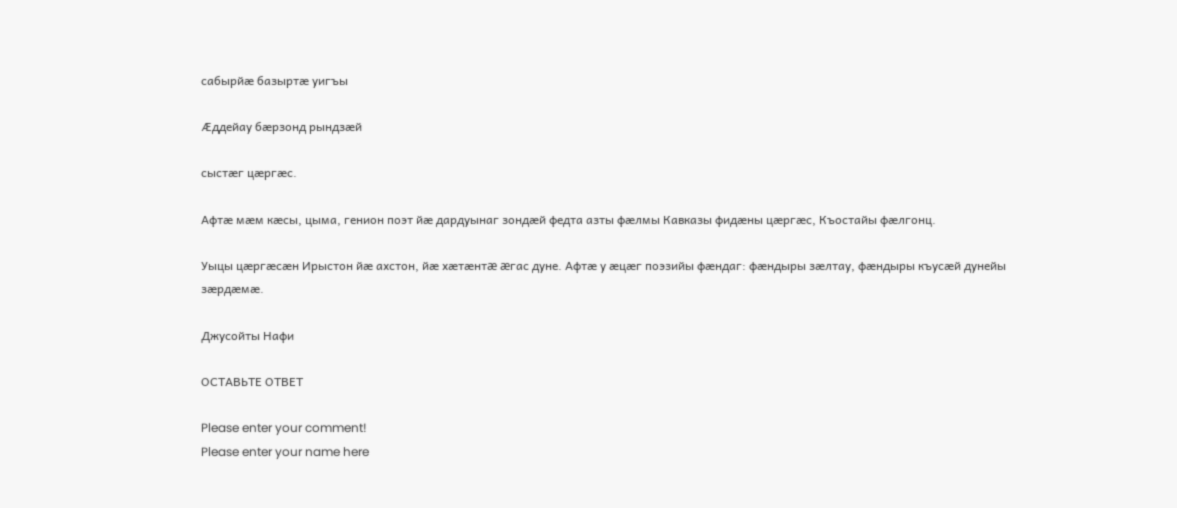сабырйæ базыртæ уигъы

Æддейау бæрзонд рындзæй

сыстæг цæргæс.

Афтæ мæм кæсы, цыма, генион поэт йæ дардуынаг зондæй федта азты фæлмы Кавказы фидæны цæргæс, Къостайы фæлгонц.

Уыцы цæргæсæн Ирыстон йæ ахстон, йæ хæтæнтæ æгас дуне. Афтæ у æцæг поэзийы фæндаг: фæндыры зæлтау, фæндыры къусæй дунейы зæрдæмæ.

Джусойты Нафи

ОСТАВЬТЕ ОТВЕТ

Please enter your comment!
Please enter your name here